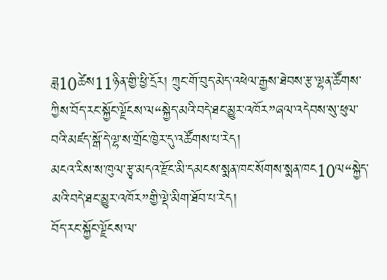ཟླ10ཚེས11ཉིན་གྱི་ཕྱི་དྲོར། ཀྲུང་གོ་བུད་མེད་འཕེལ་རྒྱས་ཐེབས་རྩ་ལྷན་ཚོགས་ཀྱིས་བོད་རང་སྐྱོང་ལྗོངས་ལ“སྐྱེད་མའི་བདེ་ཐང་མྱུར་འཁོར”ཞལ་འདེབས་སུ་ཕུལ་བའི་མཛད་སྒོ་དེ་ལྷ་ས་གྲོང་ཁྱེར་དུ་འཚོགས་པ་རེད།
མངའ་རིས་ས་ཁུལ་རྩྭ་མདའ་རྫོང་མི་དམངས་སྨན་ཁང་སོགས་སྨན་ཁང10ལ“སྐྱེད་མའི་བདེ་ཐང་མྱུར་འཁོར”གྱི་ལྡེ་མིག་ཐོབ་པ་རེད།
བོད་རང་སྐྱོང་ལྗོངས་ལ་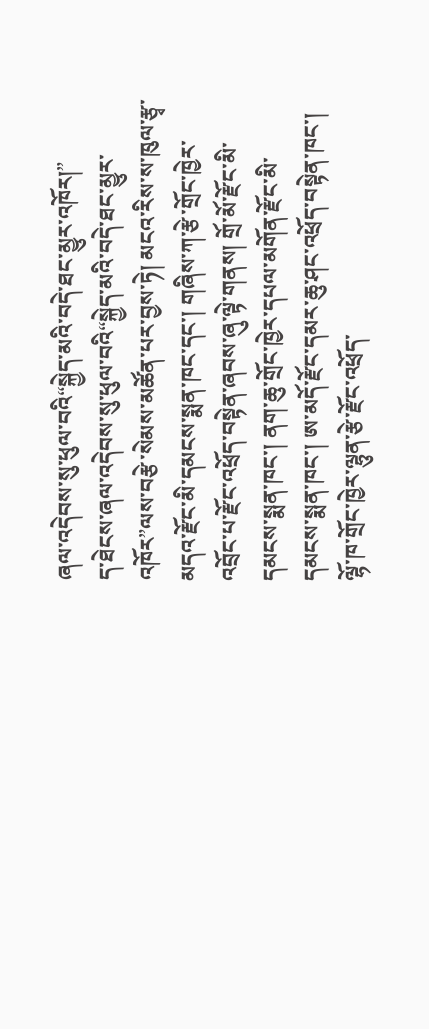ཞལ་འདེབས་སུ་ཕུལ་བའི“སྐྱེད་མའི་བདེ་ཐང་མྱུར་འཁོར།”
ད་ཐེངས་ཞལ་འདེབས་སུ་ཕུལ་བའི“སྐྱེད་མའི་བདེ་ཐང་མྱུར་འཁོར”ལས་བརྩེ་སེམས་མཚོན་པར་བྱས་ཏེ། མངའ་རིས་ས་ཁུལ་རྩྭ་མདའ་རྫོང་མི་དམངས་སྨན་ཁང་དང་། གཞིས་ཀ་རྩེ་གྲོང་ཁྱེར་འབྲོང་པ་རྫོང་འཕྲོད་བསྟེན་ཞབས་ཞུ་ལྟེ་གནས། གྲོ་མོ་རྫོང་མི་དམངས་སྨན་ཁང་། ནག་ཆུ་གྲོང་ཁྱེར་དཔལ་མགོན་རྫོང་མི་དམངས་སྨན་ཁང་། ཨ་མདོ་རྫོང་དམར་ཆུ་ཤང་འཕྲོད་བསྟེན་ཁང་། ལྷོ་ཁ་གྲོང་ཁྱེར་ལྷུན་རྩེ་རྫོང་འཕྲོད་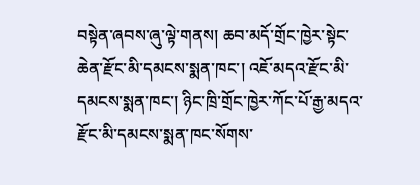བསྟེན་ཞབས་ཞུ་ལྟེ་གནས། ཆབ་མདོ་གྲོང་ཁྱེར་སྟེང་ཆེན་རྫོང་མི་དམངས་སྨན་ཁང་། འཇོ་མདའ་རྫོང་མི་དམངས་སྨན་ཁང་། ཉིང་ཁྲི་གྲོང་ཁྱེར་ཀོང་པོ་རྒྱ་མདའ་རྫོང་མི་དམངས་སྨན་ཁང་སོགས་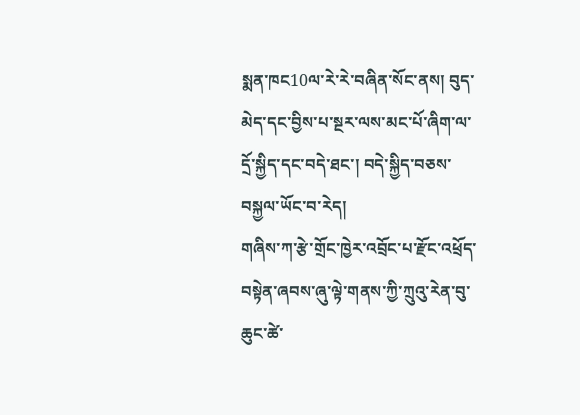སྨན་ཁང10ལ་རེ་རེ་བཞིན་སོང་ནས། བུད་མེད་དང་བྱིས་པ་སྔར་ལས་མང་པོ་ཞིག་ལ་དྲོ་སྐྱིད་དང་བདེ་ཐང་། བདེ་སྐྱིད་བཅས་བསྐྱལ་ཡོང་བ་རེད།
གཞིས་ཀ་རྩེ་གྲོང་ཁྱེར་འབྲོང་པ་རྫོང་འཕྲོད་བསྟེན་ཞབས་ཞུ་ལྟེ་གནས་ཀྱི་ཀྲུའུ་རེན་བུ་ཆུང་ཚེ་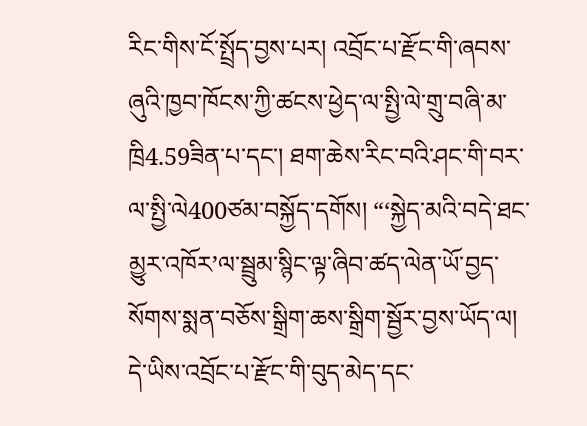རིང་གིས་ངོ་སྤྲོད་བྱས་པར། འབྲོང་པ་རྫོང་གི་ཞབས་ཞུའི་ཁྱབ་ཁོངས་ཀྱི་ཚངས་ཕྱེད་ལ་སྤྱི་ལེ་གྲུ་བཞི་མ་ཁྲི4.59ཟིན་པ་དང་། ཐག་ཆེས་རིང་བའི་ཤང་གི་བར་ལ་སྤྱི་ལེ400ཙམ་བསྐྱོད་དགོས། “‘སྐྱེད་མའི་བདེ་ཐང་མྱུར་འཁོར’ལ་སྦྲུམ་སྙིང་ལྟ་ཞིབ་ཚད་ལེན་ཡོ་བྱད་སོགས་སྨན་བཅོས་སྒྲིག་ཆས་སྒྲིག་སྦྱོར་བྱས་ཡོད་ལ། དེ་ཡིས་འབྲོང་པ་རྫོང་གི་བུད་མེད་དང་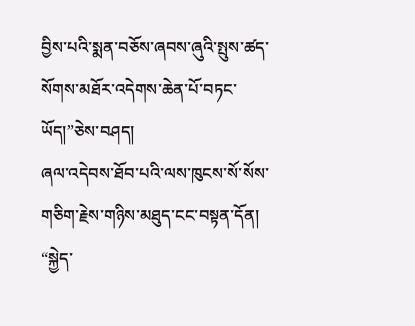བྱིས་པའི་སྨན་བཅོས་ཞབས་ཞུའི་སྤུས་ཚད་སོགས་མཐོར་འདེགས་ཆེན་པོ་བཏང་ཡོད།”ཅེས་བཤད།
ཞལ་འདེབས་ཐོབ་པའི་ལས་ཁུངས་སོ་སོས་གཅིག་རྗེས་གཉིས་མཐུད་ངང་བསྟན་དོན། “སྐྱེད་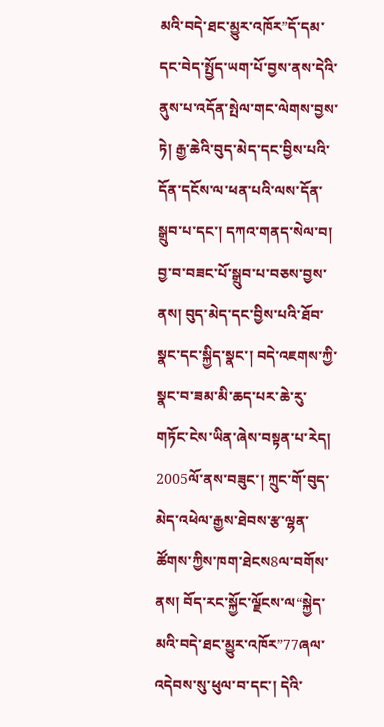མའི་བདེ་ཐང་མྱུར་འཁོར”དོ་དམ་དང་བེད་སྤྱོད་ཡག་པོ་བྱས་ནས་དེའི་ནུས་པ་འདོན་སྤེལ་གང་ལེགས་བྱས་ཏེ། རྒྱ་ཆེའི་བུད་མེད་དང་བྱིས་པའི་དོན་དངོས་ལ་ཕན་པའི་ལས་དོན་སྒྲུབ་པ་དང་། དཀའ་གནད་སེལ་བ། བྱ་བ་བཟང་པོ་སྒྲུབ་པ་བཅས་བྱས་ནས། བུད་མེད་དང་བྱིས་པའི་ཐོབ་སྣང་དང་སྐྱིད་སྣང་། བདེ་འཇགས་ཀྱི་སྣང་བ་ཟམ་མི་ཆད་པར་ཆེ་རུ་གཏོང་ངེས་ཡིན་ཞེས་བསྟན་པ་རེད།
2005ལོ་ནས་བཟུང་། ཀྲུང་གོ་བུད་མེད་འཕེལ་རྒྱས་ཐེབས་རྩ་ལྷན་ཚོགས་ཀྱིས་ཁག་ཐེངས8ལ་བགོས་ནས། བོད་རང་སྐྱོང་ལྗོངས་ལ“སྐྱེད་མའི་བདེ་ཐང་མྱུར་འཁོར”77ཞལ་འདེབས་སུ་ཕུལ་བ་དང་། དེའི་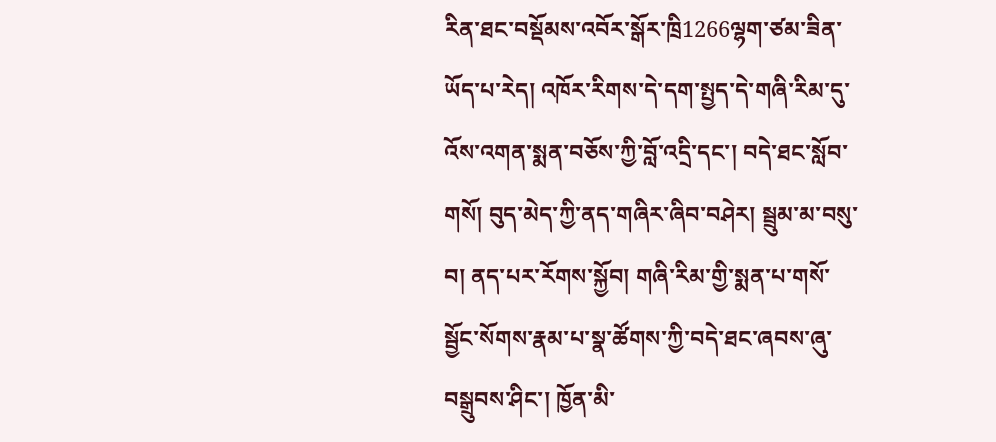རིན་ཐང་བསྡོམས་འབོར་སྒོར་ཁྲི1266ལྷག་ཙམ་ཟིན་ཡོད་པ་རེད། འཁོར་རིགས་དེ་དག་སྤྱད་དེ་གཞི་རིམ་དུ་འོས་འགན་སྨན་བཅོས་ཀྱི་བློ་འདྲི་དང་། བདེ་ཐང་སློབ་གསོ། བུད་མེད་ཀྱི་ནད་གཞིར་ཞིབ་བཤེར། སྦྲུམ་མ་བསུ་བ། ནད་པར་རོགས་སྐྱོབ། གཞི་རིམ་གྱི་སྨན་པ་གསོ་སྦྱོང་སོགས་རྣམ་པ་སྣ་ཚོགས་ཀྱི་བདེ་ཐང་ཞབས་ཞུ་བསྒྲུབས་ཤིང་། ཁྱོན་མི་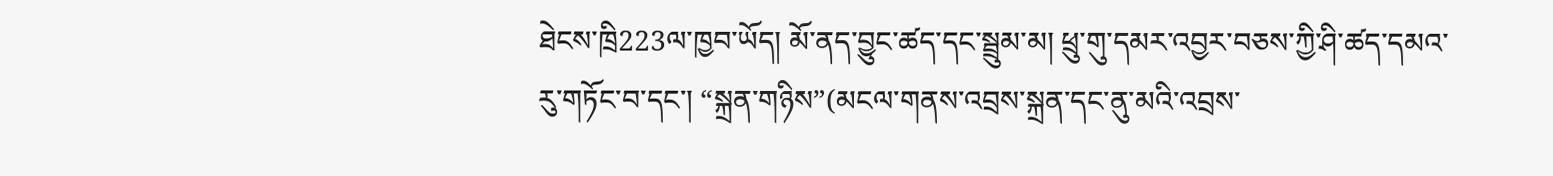ཐེངས་ཁྲི223ལ་ཁྱབ་ཡོད། མོ་ནད་བྱུང་ཚད་དང་སྦྲུམ་མ། ཕྲུ་གུ་དམར་འབྱར་བཅས་ཀྱི་ཤི་ཚད་དམའ་རུ་གཏོང་བ་དང་། “སྐྲན་གཉིས”(མངལ་གནས་འབྲས་སྐྲན་དང་ནུ་མའི་འབྲས་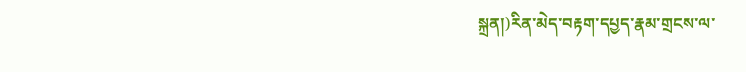སྐྲན།)རིན་མེད་བརྟག་དཔྱད་རྣམ་གྲངས་ལ་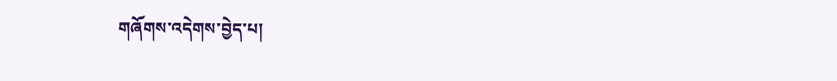གཞོགས་འདེགས་བྱེད་པ།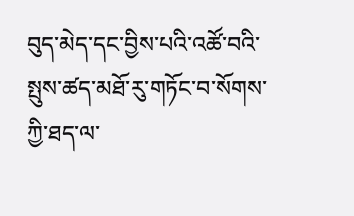བུད་མེད་དང་བྱིས་པའི་འཚོ་བའི་སྤུས་ཚད་མཐོ་རུ་གཏོང་བ་སོགས་ཀྱི་ཐད་ལ་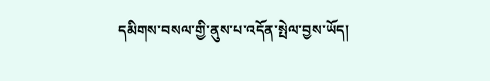དམིགས་བསལ་གྱི་ནུས་པ་འདོན་སྤེལ་བྱས་ཡོད།